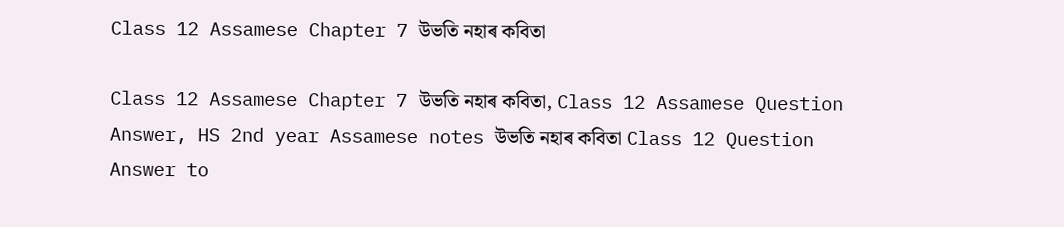Class 12 Assamese Chapter 7 উভতি নহাৰ কবিতা

Class 12 Assamese Chapter 7 উভতি নহাৰ কবিতা, Class 12 Assamese Question Answer, HS 2nd year Assamese notes উভতি নহাৰ কবিতা Class 12 Question Answer to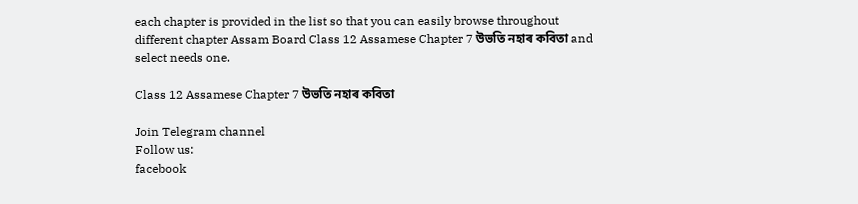each chapter is provided in the list so that you can easily browse throughout different chapter Assam Board Class 12 Assamese Chapter 7 উভতি নহাৰ কবিতা and select needs one.

Class 12 Assamese Chapter 7 উভতি নহাৰ কবিতা

Join Telegram channel
Follow us:
facebook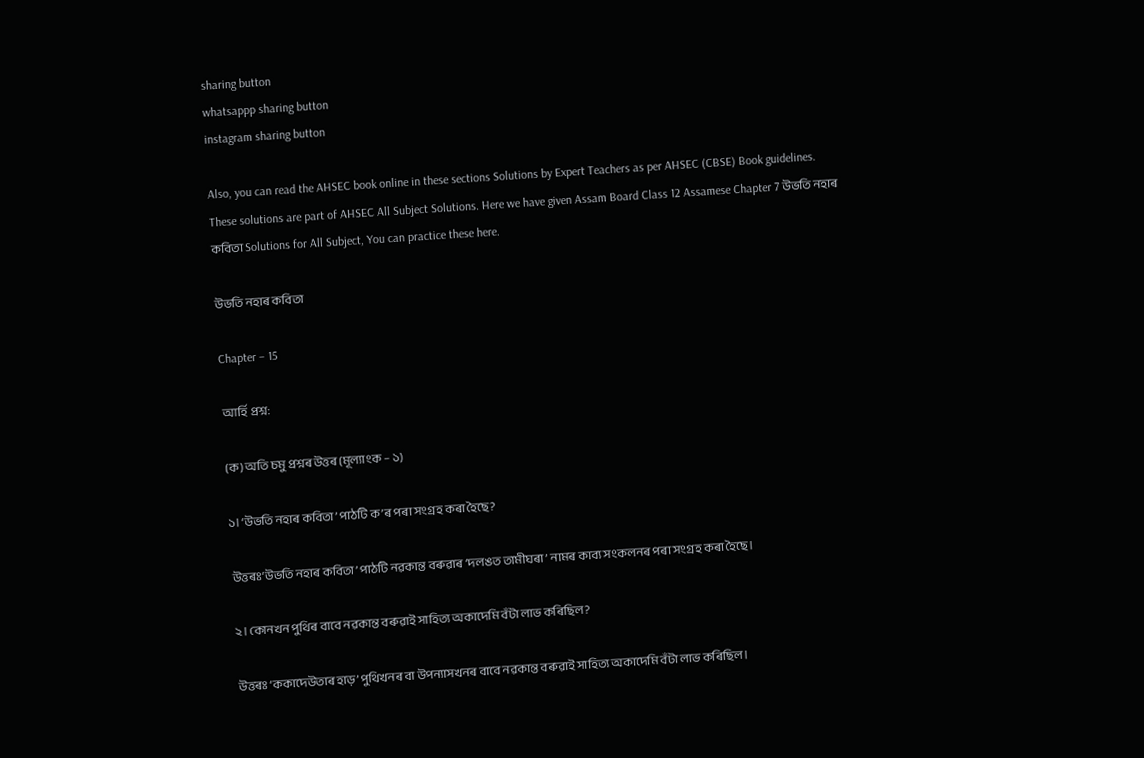sharing button
whatsappp sharing button
instagram sharing button

Also, you can read the AHSEC book online in these sections Solutions by Expert Teachers as per AHSEC (CBSE) Book guidelines. These solutions are part of AHSEC All Subject Solutions. Here we have given Assam Board Class 12 Assamese Chapter 7 উভতি নহাৰ কবিতা Solutions for All Subject, You can practice these here.

উভতি নহাৰ কবিতা

Chapter – 15

আর্হি প্রশ্ন:

(ক) অতি চমু প্ৰশ্নৰ উত্তৰ (মূল্যাংক – ১)

১। ‘উভতি নহাৰ কবিতা’ পাঠটি ক’ৰ পৰা সংগ্ৰহ কৰা হৈছে?

উত্তৰঃ‘উভতি নহাৰ কবিতা’ পাঠটি নৱকান্ত বৰুৱাৰ ‘দলঙত তামীঘৰা’ নামৰ কাব্য সংকলনৰ পৰা সংগ্ৰহ কৰা হৈছে।

২। কোনখন পুথিৰ বাবে নৱকান্ত বৰুৱাই সাহিত্য অকাদেমি বঁটা লাভ কৰিছিল?

উত্তৰঃ ‘ককাদেউতাৰ হাড়’ পুথিখনৰ বা উপন্যাসখনৰ বাবে নৱকান্ত বৰুৱাই সাহিত্য অকাদেমি বঁটা লাভ কৰিছিল।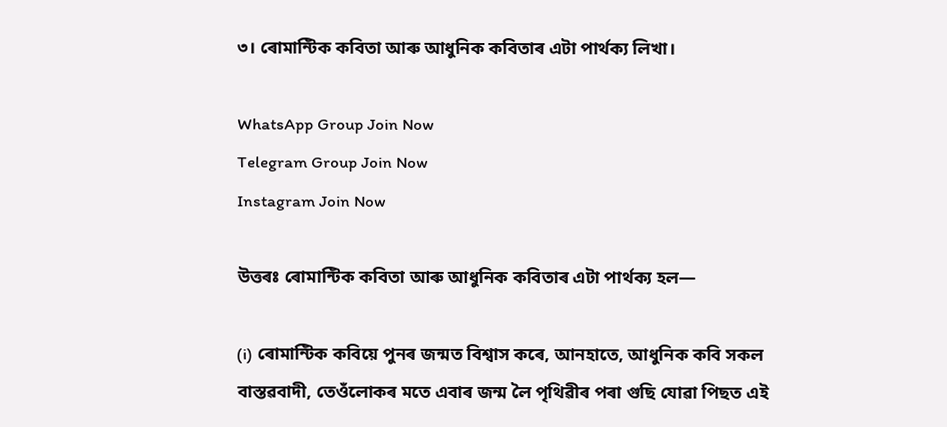৩। ৰোমান্টিক কবিতা আৰু আধুনিক কবিতাৰ এটা পাৰ্থক্য লিখা।

WhatsApp Group Join Now
Telegram Group Join Now
Instagram Join Now

উত্তৰঃ ৰোমান্টিক কবিতা আৰু আধুনিক কবিতাৰ এটা পাৰ্থক্য হল―

(i) ৰোমান্টিক কবিয়ে পুনৰ জন্মত বিশ্বাস কৰে, আনহাতে, আধুনিক কবি সকল বাস্তৱবাদী, তেওঁলোকৰ মতে এবাৰ জন্ম লৈ পৃথিৱীৰ পৰা গুছি যোৱা পিছত এই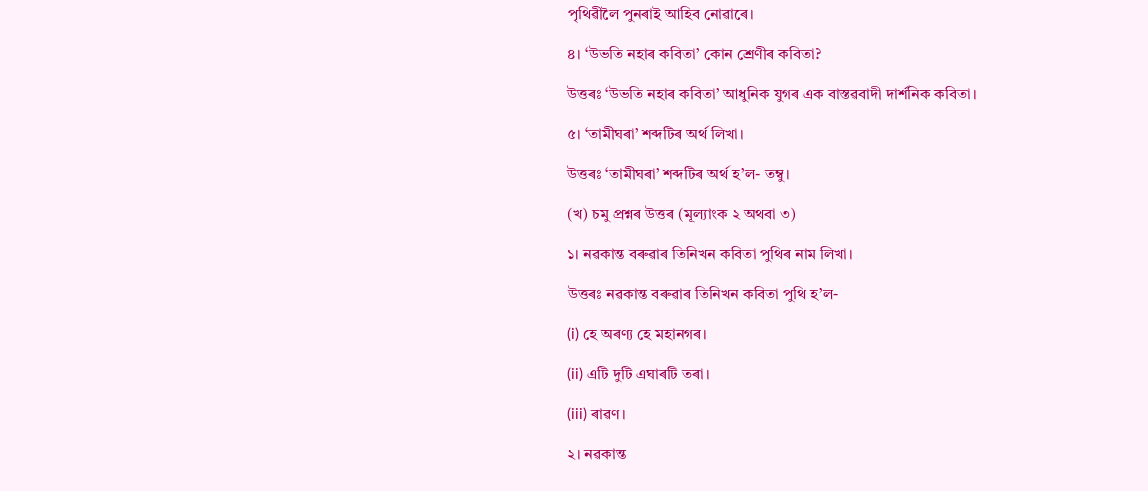পৃথিৱীলৈ পুনৰাই আহিব নোৱাৰে।

৪। ‘উভতি নহাৰ কবিতা’ কোন শ্ৰেণীৰ কবিতা?

উত্তৰঃ ‘উভতি নহাৰ কবিতা’ আধুনিক যুগৰ এক বাস্তৱবাদী দাৰ্শনিক কবিতা।

৫। ‘তামীঘৰা’ শব্দটিৰ অৰ্থ লিখা।

উত্তৰঃ ‘তামীঘৰা’ শব্দটিৰ অৰ্থ হ’ল- তম্বু।

(খ) চমু প্ৰশ্নৰ উত্তৰ (মূল্যাংক ২ অথবা ৩)

১। নৱকান্ত বৰুৱাৰ তিনিখন কবিতা পুথিৰ নাম লিখা।

উত্তৰঃ নৱকান্ত বৰুৱাৰ তিনিখন কবিতা পুথি হ’ল-

(i) হে অৰণ্য হে মহানগৰ।

(ii) এটি দুটি এঘাৰটি তৰা।

(iii) ৰাৱণ।

২। নৱকান্ত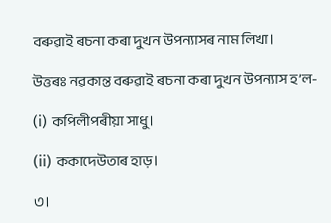বৰুৱাই ৰচনা কৰা দুখন উপন্যাসৰ নাম লিখা।

উত্তৰঃ নৱকান্ত বৰুৱাই ৰচনা কৰা দুখন উপন্যাস হ’ল-

(i) কপিলীপৰীয়া সাধু।

(ii) ককাদেউতাৰ হাড়।

৩।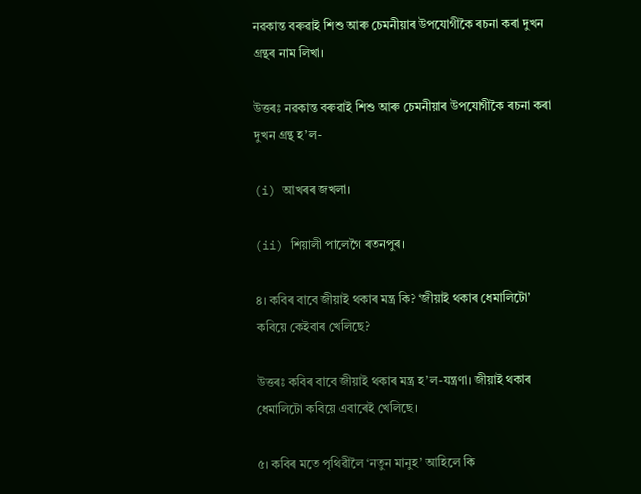নৱকান্ত বৰুৱাই শিশু আৰু চেমনীয়াৰ উপযোগীকৈ ৰচনা কৰা দুখন গ্ৰন্থৰ নাম লিখা।

উত্তৰঃ নৱকান্ত বৰুৱাই শিশু আৰু চেমনীয়াৰ উপযোগীকৈ ৰচনা কৰা দুখন গ্ৰন্থ হ’ল-

(i) আখৰৰ জখলা।

(ii) শিয়ালী পালেগৈ ৰতনপুৰ।

৪। কবিৰ বাবে জীয়াই থকাৰ মন্ত্ৰ কি? ‘জীয়াই থকাৰ ধেমালিটো’ কবিয়ে কেইবাৰ খেলিছে?

উত্তৰঃ কবিৰ বাবে জীয়াই থকাৰ মন্ত্ৰ হ’ল-যন্ত্ৰণা। জীয়াই থকাৰ ধেমালিটো কবিয়ে এবাৰেই খেলিছে।

৫। কবিৰ মতে পৃথিৱীলৈ ‘নতুন মানুহ’ আহিলে কি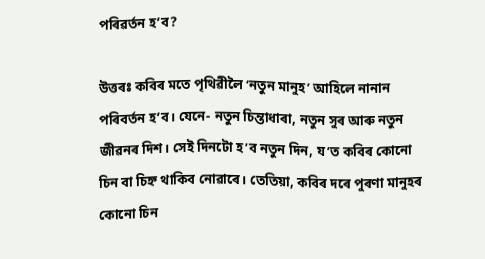পৰিৱৰ্তন হʼব?

উত্তৰঃ কবিৰ মতে পৃথিৱীলৈ ‘নতুন মানুহ’ আহিলে নানান পৰিবৰ্তন হʼব। যেনে- নতুন চিন্তাধাৰা, নতুন সুৰ আৰু নতুন জীৱনৰ দিশ। সেই দিনটো হ’ব নতুন দিন, য’ত কবিৰ কোনো চিন বা চিহ্ন থাকিব নোৱাৰে। তেতিয়া, কবিৰ দৰে পুৰণা মানুহৰ কোনো চিন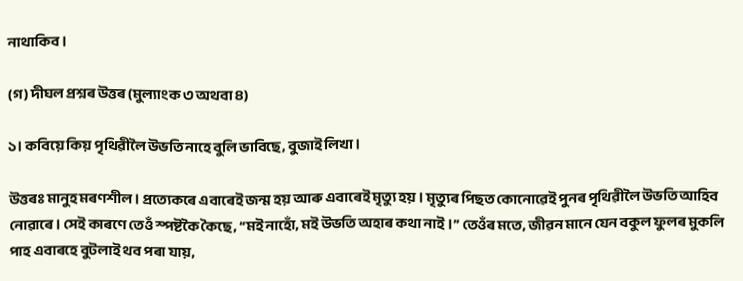নাথাকিব।

(গ) দীঘল প্ৰশ্নৰ উত্তৰ (মুল্যাংক ৩ অথবা ৪)

১। কবিয়ে কিয় পৃথিৱীলৈ উভতি নাহে বুলি ভাবিছে, বুজাই লিখা।

উত্তৰঃ মানুহ মৰণশীল। প্ৰত্যেকৰে এবাৰেই জন্ম হয় আৰু এবাৰেই মৃত্যু হয়। মৃত্যুৰ পিছত কোনোৱেই পুনৰ পৃথিৱীলৈ উভতি আহিব নোৱাৰে। সেই কাৰণে তেওঁ স্পষ্টকৈ কৈছে, “মই নাহোঁ, মই উভতি অহাৰ কথা নাই।” তেওঁৰ মতে, জীৱন মানে যেন বকুল ফুলৰ মুকলি পাহ এবাৰহে বুটলাই থব পৰা যায়,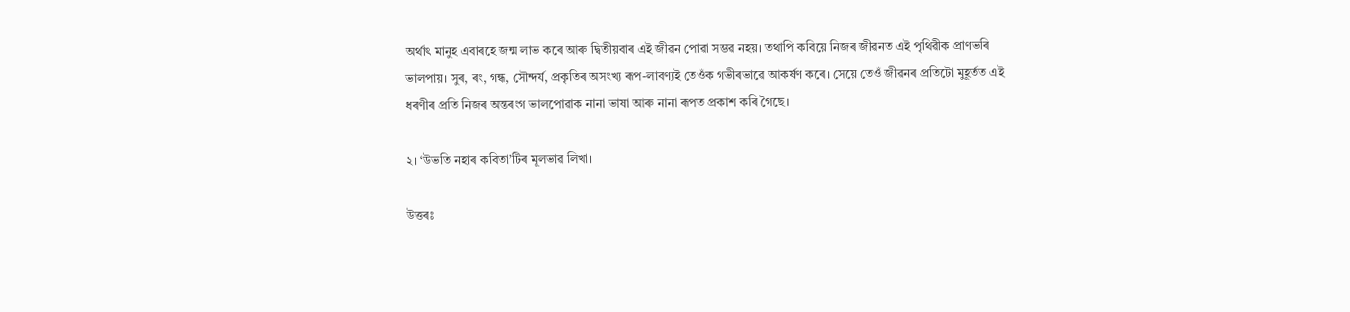অৰ্থাৎ মানুহ এবাৰহে জন্ম লাভ কৰে আৰু দ্বিতীয়বাৰ এই জীৱন পোৱা সম্ভৱ নহয়। তথাপি কবিয়ে নিজৰ জীৱনত এই পৃথিৱীক প্ৰাণভৰি ভালপায়। সুৰ, ৰং, গন্ধ, সৌন্দৰ্য, প্ৰকৃতিৰ অসংখ্য ৰূপ-লাবণ্যই তেওঁক গভীৰভাৱে আকৰ্ষণ কৰে। সেয়ে তেওঁ জীৱনৰ প্ৰতিটো মুহূর্তত এই ধৰণীৰ প্ৰতি নিজৰ অন্তৰংগ ভালপোৱাক নানা ভাষা আৰু নানা ৰূপত প্ৰকাশ কৰি গৈছে।

২। ‘উভতি নহাৰ কবিতা’টিৰ মূলভাৱ লিখা।

উত্তৰঃ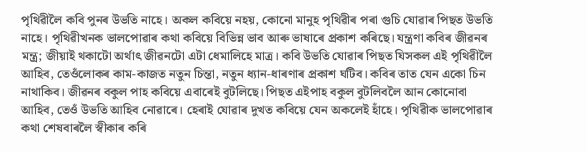পৃথিৱীলৈ কবি পুনৰ উভতি নাহে। অকল কবিয়ে নহয়, কোনো মানুহ পৃথিৱীৰ পৰা গুচি যোৱাৰ পিছত উভতি নাহে। পৃথিৱীখনক ভালপোৱাৰ কথা কবিয়ে বিভিন্ন ভাব আৰু ভাষাৰে প্ৰকাশ কৰিছে। যন্ত্রণা কবিৰ জীৱনৰ মন্ত্র; জীয়াই থকাটো অর্থাৎ জীৱনটো এটা ধেমালিহে মাত্র। কবি উভতি যোৱাৰ পিছত যিসকল এই পৃথিৱীলৈ আহিব, তেওঁলোকৰ কাম-কাজত নতুন চিন্তা, নতুন ধ্যান-ধাৰণাৰ প্ৰকাশ ঘটিব। কবিৰ তাত যেন একো চিন নাথাকিব। জীৱনৰ বকুল পাহ কবিয়ে এবাৰেই বুটলিছে। পিছত এইপাহ বকুল বুটলিবলৈ আন কোনোবা আহিব, তেওঁ উভতি আহিব নোৱাৰে। হেৰাই যোৱাৰ দুখত কবিয়ে যেন অকলেই হাঁহে। পৃথিৱীক ভালপোৱাৰ কথা শেষবাৰলৈ স্বীকাৰ কৰি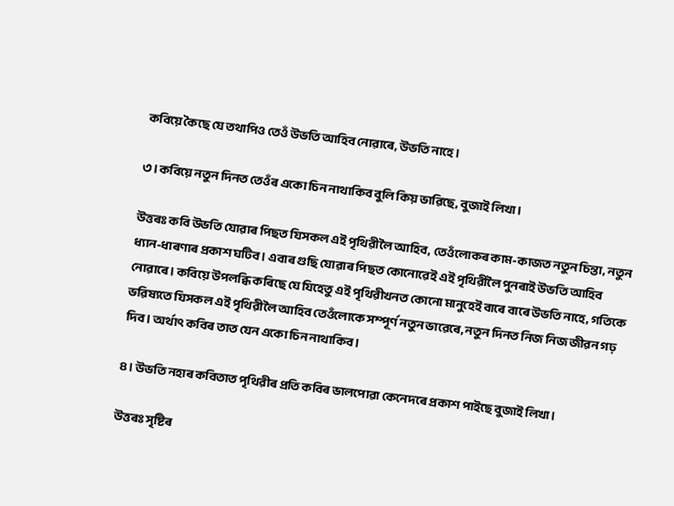কবিয়ে কৈছে যে তথাপিও তেওঁ উভতি আহিব নোৱাৰে, উভতি নাহে।

৩। কবিয়ে নতুন দিনত তেওঁৰ একো চিন নাথাকিব বুলি কিয় ভাৱিছে, বুজাই লিখা।

উত্তৰঃ কবি উভতি যোৱাৰ পিছত যিসকল এই পৃথিৱীলৈ আহিব, তেওঁলোকৰ কাম-কাজত নতুন চিন্তা, নতুন ধ্যান-ধাৰণাৰ প্ৰকাশ ঘটিব। এবাৰ গুছি যোৱাৰ পিছত কোনোৱেই এই পৃথিৱীলৈ পুনৰাই উভতি আহিব নোৱাৰে। কবিয়ে উপলব্ধি কৰিছে যে যিহেতু এই পৃথিৱীখনত কোনো মানুহেই বাৰে বাৰে উভতি নাহে, গতিকে ভৱিষ্যতে যিসকল এই পৃথিৱীলৈ আহিব তেওঁলোকে সম্পূৰ্ণ নতুন ভাৱেৰে, নতুন দিনত নিজ নিজ জীৱন গঢ় দিব। অৰ্থাৎ কবিৰ তাত যেন একো চিন নাথাকিব।

৪। উভতি নহাৰ কবিতাত পৃথিৱীৰ প্ৰতি কবিৰ ভালপোৱা কেনেদৰে প্ৰকাশ পাইছে বুজাই লিখা।

উত্তৰঃ সৃষ্টিৰ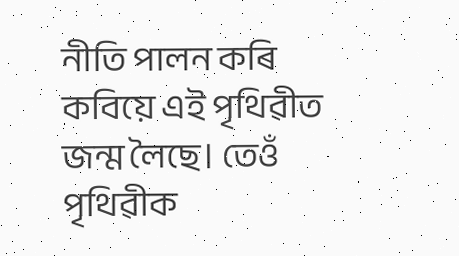নীতি পালন কৰি কবিয়ে এই পৃথিৱীত জন্ম লৈছে। তেওঁ পৃথিৱীক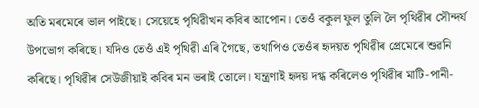অতি মৰমেৰে ভাল পাইছে। সেয়েহে পৃথিৱীখন কবিৰ আপোন। তেওঁ বকুল ফুল তুলি লৈ পৃথিৱীৰ সৌন্দৰ্য উপভোগ কৰিছে। যদিও তেওঁ এই পৃথিৱী এৰি গৈছে, তথাপিও তেওঁৰ হৃদয়ত পৃথিৱীৰ প্ৰেমেৰে শুৱনি কৰিছে। পৃথিৱীৰ সেউজীয়াই কবিৰ মন ভৰাই তোলে। যন্ত্ৰণাই হৃদয় দগ্ধ কৰিলেও পৃথিৱীৰ মাটি-পানী-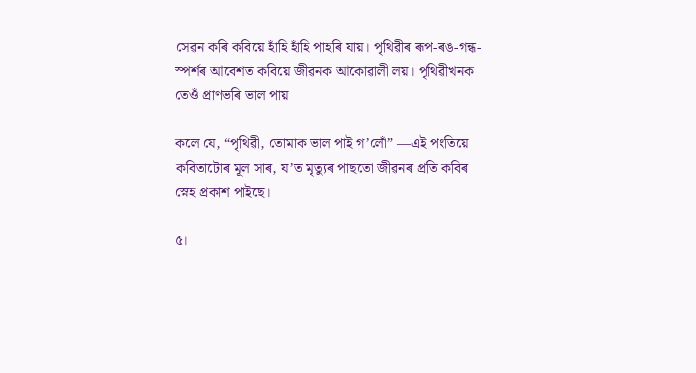সেৱন কৰি কবিয়ে হাঁহি হাঁহি পাহৰি যায়। পৃথিৱীৰ ৰূপ-ৰঙ-গন্ধ-স্পৰ্শৰ আবেশত কবিয়ে জীৱনক আকোৱালী লয়। পৃথিৱীখনক তেওঁ প্ৰাণভৰি ভাল পায়

কলে যে, “পৃথিৱী, তোমাক ভাল পাই গ’লোঁ” —এই পংতিয়ে কবিতাটোৰ মূল সাৰ, য’ত মৃত্যুৰ পাছতো জীৱনৰ প্ৰতি কবিৰ স্নেহ প্ৰকাশ পাইছে।

৫।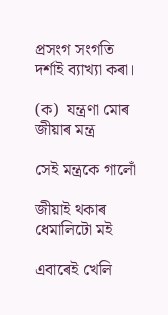প্রসংগ সংগতি দর্শাই ব্যাখ্যা কৰা।

(ক)  যন্ত্ৰণা মোৰ জীয়াৰ মন্ত্ৰ

সেই মন্ত্ৰকে গালোঁ

জীয়াই থকাৰ ধেমালিটো মই

এবাৰেই খেলি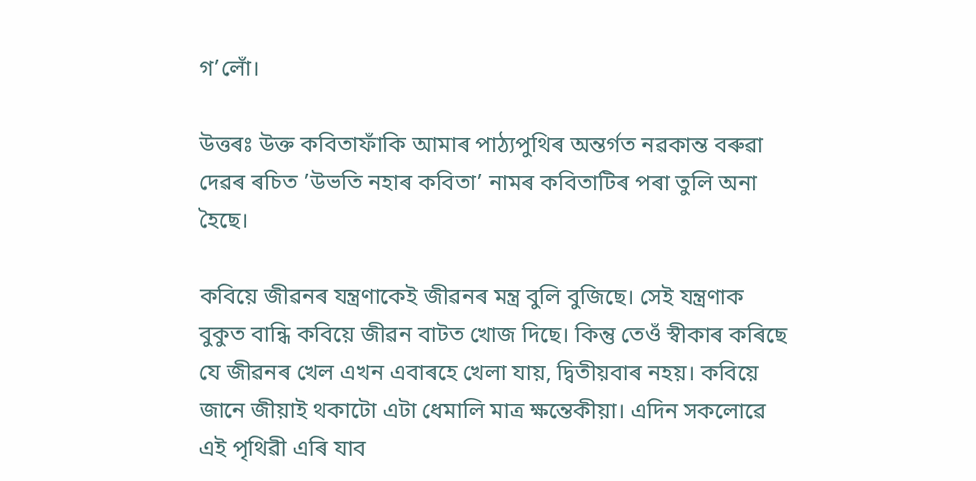গʼলোঁ।

উত্তৰঃ উক্ত কবিতাফাঁকি আমাৰ পাঠ্যপুথিৰ অন্তৰ্গত নৱকান্ত বৰুৱা দেৱৰ ৰচিত ʼউভতি নহাৰ কবিতাʼ নামৰ কবিতাটিৰ পৰা তুলি অনা হৈছে।

কবিয়ে জীৱনৰ যন্ত্ৰণাকেই জীৱনৰ মন্ত্র বুলি বুজিছে। সেই যন্ত্ৰণাক বুকুত বান্ধি কবিয়ে জীৱন বাটত খোজ দিছে। কিন্তু তেওঁ স্বীকাৰ কৰিছে যে জীৱনৰ খেল এখন এবাৰহে খেলা যায়, দ্বিতীয়বাৰ নহয়। কবিয়ে জানে জীয়াই থকাটো এটা ধেমালি মাত্ৰ ক্ষন্তেকীয়া। এদিন সকলোৱে এই পৃথিৱী এৰি যাব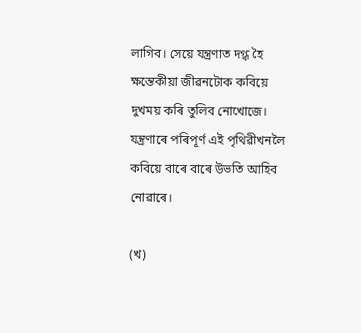লাগিব। সেয়ে যন্ত্ৰণাত দগ্ধ হৈ ক্ষন্তেকীয়া জীৱনটোক কবিয়ে দুখময় কৰি তুলিব নোখোজে। যন্ত্ৰণাৰে পৰিপূৰ্ণ এই পৃথিৱীখনলৈ কবিয়ে বাৰে বাৰে উভতি আহিব নোৱাৰে।

(খ)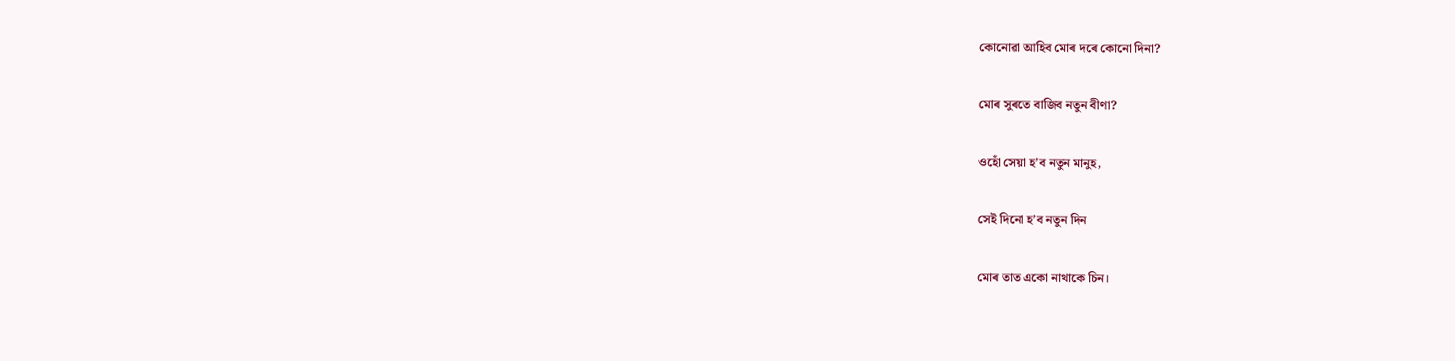কোনোৱা আহিব মোৰ দৰে কোনো দিনা?

মোৰ সুৰতে বাজিব নতুন বীণা?

ওহোঁ সেয়া হʼব নতুন মানুহ,

সেই দিনো হʼব নতুন দিন

মোৰ তাত একো নাথাকে চিন।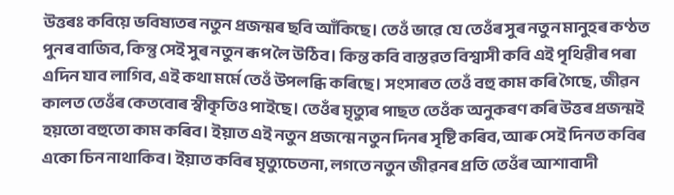উত্তৰঃ কবিয়ে ভবিষ্যতৰ নতুন প্ৰজন্মৰ ছবি আঁকিছে। তেওঁ ভাৱে যে তেওঁৰ সুৰ নতুন মানুহৰ কণ্ঠত পুনৰ বাজিব, কিন্তু সেই সুৰ নতুন ৰূপ লৈ উঠিব। কিন্ত কবি বাস্তৱত বিশ্বাসী কবি এই পৃথিৱীৰ পৰা এদিন যাব লাগিব, এই কথা মৰ্মে তেওঁ উপলব্ধি কৰিছে। সংসাৰত তেওঁ বহু কাম কৰি গৈছে, জীৱন কালত তেওঁৰ কেতবোৰ স্বীকৃতিও পাইছে। তেওঁৰ মৃত্যুৰ পাছত তেওঁক অনুকৰণ কৰি উত্তৰ প্ৰজন্মই হয়তো বহুতো কাম কৰিব। ইয়াত এই নতুন প্ৰজন্মে নতুন দিনৰ সৃষ্টি কৰিব, আৰু সেই দিনত কবিৰ একো চিন নাথাকিব। ইয়াত কবিৰ মৃত্যুচেতনা, লগতে নতুন জীৱনৰ প্রতি তেওঁৰ আশাবাদী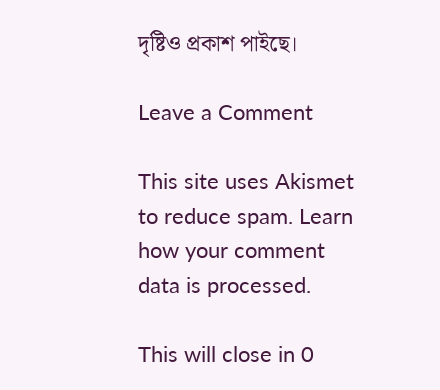দৃষ্টিও প্ৰকাশ পাইছে।

Leave a Comment

This site uses Akismet to reduce spam. Learn how your comment data is processed.

This will close in 0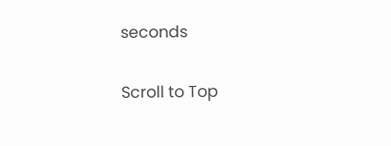seconds

Scroll to Top